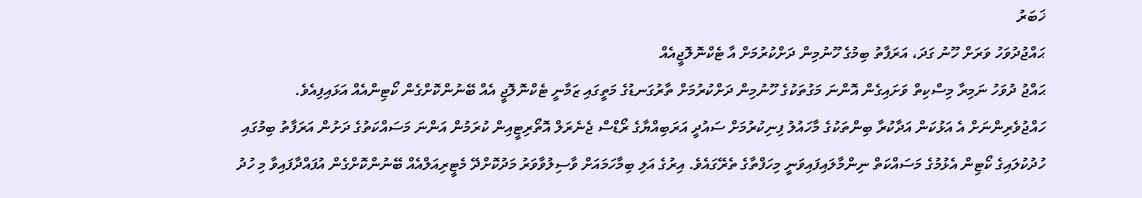ޚަބަރު
ޙައްޖުދުވަހު ވަރަށް ހޫނު ގަދަ، އަރަފާތު ބިމުގެ ހޫނުމިން ދަށްކުރުމަށް އާ ޓެކްނޮލޮޖީއެއް
ޙައްޖު ދުވަހު ނަމިރާ މިސްކިތް ވަށައިގެން އޮންނަ މަގުތަކުގެ ހޫނުމިން ދަށްކުރުމަށް ތާރުގަނޑުގެ މަތީގައި ޒަމާނީ ޓެކްނޮލޮޖީ އެއް ބޭނުންކޮށްގެން ކޯޓިންއެއް އަޅައިފިއެވެ.
ހައްޖުވެރިންނަށް އެ އަޅުކަން އަދާކުރާ ބިންތަކުގެ މާހައުލު ފިނިކުރުމަށް ސައުދީ އަރަބިއްޔާގެ ރޯޑްސް ޖެނެރަލް އޮތޯރިޓީއިން ކުރަމުން އަންނަ މަސައްކަތުގެ ދަށުން އަރަފާތު ބިމުގައި ހުދުކުލައިގެ ކޯޓިން އެޅުމުގެ މަސައްކަތް ނިންމާލައިފައިވަނީ މިހަފްތާގެ ތެރޭގައެވެ. އިރުގެ އަލި ބިމާހަމައަށް ވާސިލުވާވަރު މަދުކޮށްދޭ މެޓީރިއަލްއެއް ބޭނުންކޮށްގެން އުފައްދާފައިވާ މި ހުދު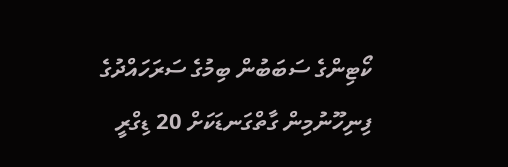ކޯޓިންގެ ސަބަބުން ބިމުގެ ސަރަހައްދުގެ ފިނިހޫނުމިން ގާތްގަނޑަކަށް 20 ޑިގްރީ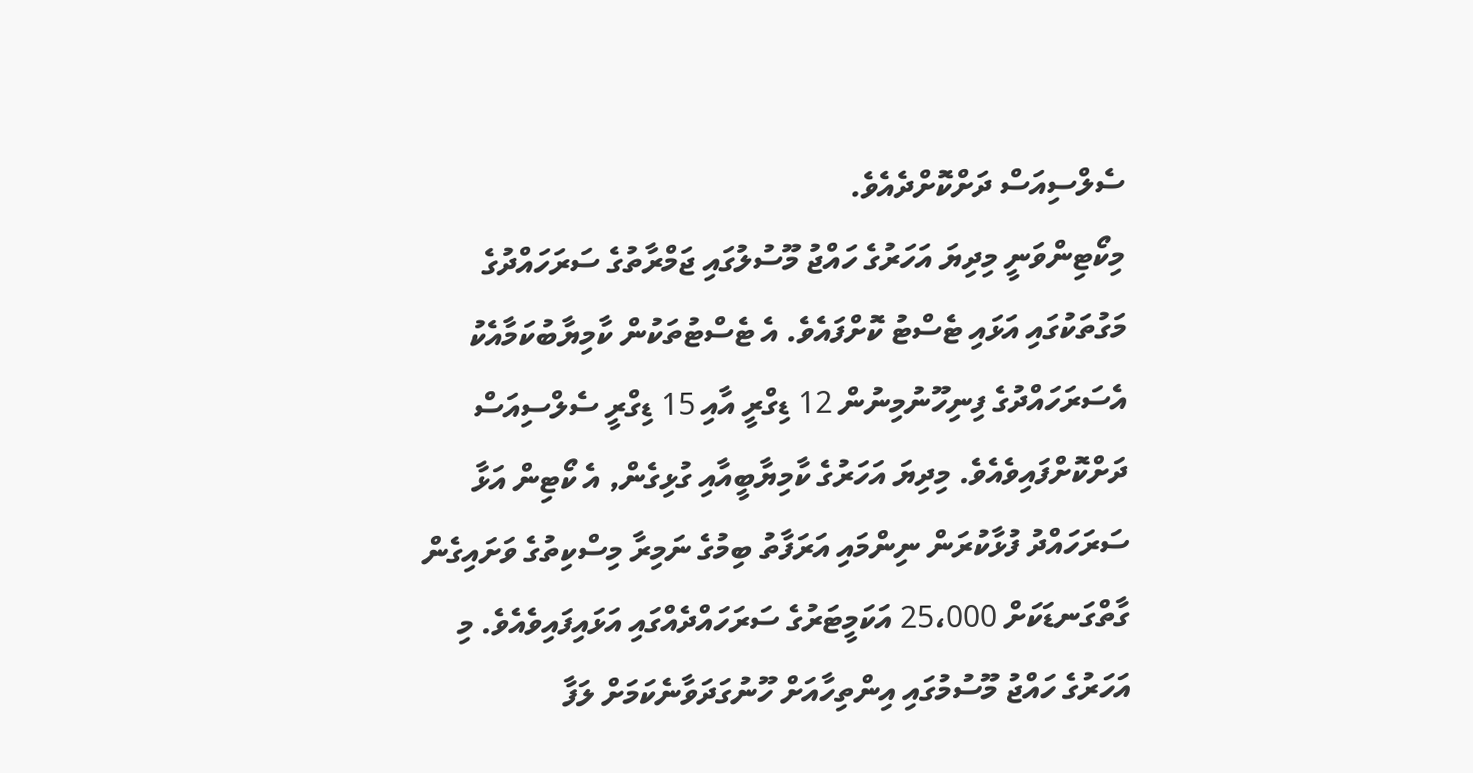ސެލްސިއަސް ދަށްކޮށްދެއެވެ.
މިކޯޓިންވަނީ މިދިޔަ އަހަރުގެ ހައްޖު މޫސުލުގައި ޖަމްރާތުގެ ސަރަހައްދުގެ މަގުތަކުގައި އަޅައި ޓެސްޓު ކޮށްފައެވެ. އެ ޓެސްޓުތަކުން ކާމިޔާބުކަމާއެކު އެސަރަހައްދުގެ ފިނިހޫނުމިނުން 12 ޑިގްރީ އާއި 15 ޑިގްރީ ސެލްސިއަސް ދަށްކޮށްފައިވެއެވެ. މިދިޔަ އަހަރުގެ ކާމިޔާބީއާއި ގުޅިގެން, އެ ކޯޓިން އަޅާ ސަރަހައްދު ފުޅާކުރަން ނިންމައި އަރަފާތު ބިމުގެ ނަމިރާ މިސްކިތުގެ ވަށައިގެން ގާތްގަނޑަކަށް 25،000 އަކަމީޓަރުގެ ސަރަހައްދެއްގައި އަޅައިފައިވެއެވެ. މި އަހަރުގެ ހައްޖު މޫސުމުގައި އިންތިހާއަށް ހޫނުގަދަވާނެކަމަށް ލަފާ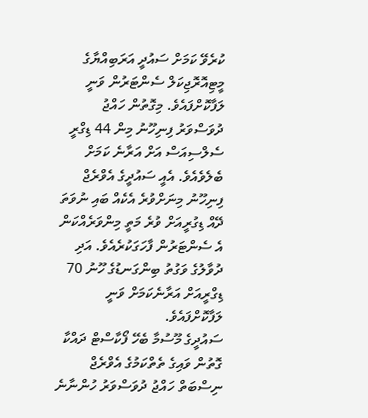ކުރެވޭ ކަމަށް ސައުދީ އަރަބިއްޔާގެ މީޓިއޮރޮޖިކަލް ސެންޓަރުން ވަނީ ލަފާކޮށްފައެވެ. މިގޮތުން ހައްޖު ދުވަސްވަރު ފިނިހޫނު މިން 44 ޑިގްރީ ސެލްސިއަސް އަށް އަރާނެ ކަމަށް ބެލެވެއެވެ. އެއީ ސައުދީގެ އެވްރެޖް ފިނިހޫނު މިނަށްވުރެ އެކެއް ބައި ނުވަތަ ދޭއް ޑިގުރީއަށް ވުރެ މަތީ މިންވަރެއްކަން އެ ސެންޓަރުން ފާހަގަކުރެއެވެ. އަދި ދުވާލުގެ ވަގުތު ބިންގަނޑުގެ ހޫނު 70 ޑިގްރީއަށް އަރާނެކަމަށް ވަނީ ލަފާކޮށްފައެވެ.
ސައުދީގެ މޫސުމާ ބެހޭ ފޯކާސްޓް ދައްކާ ގޮތުން ވައިގެ ތެތްކަމުގެ އެވްރެޖް ނިސްބަތް ހައްޖު ދުވަސްވަރު ހުންނާނެ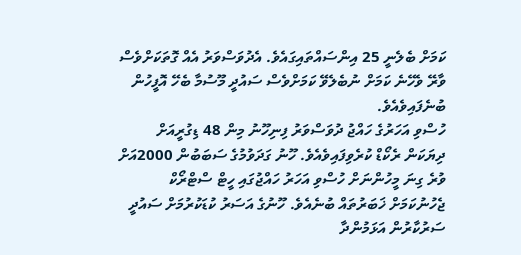ކަމަށް ބެލެނީ 25 އިންސައްތައިގައެވެ. އެދުވަސްވަރު އެއް ގޮތަކަށްވެސް ވާރޭ ވެހޭނެ ކަމަށް ނުބެލެވޭ ކަމަށްވެސް ސައުދީ މޫސުމާ ބެހޭ އޮފީހުން ބުނެފައިވެއެވެ.
ހުސްވި އަހަރުގެ ހައްޖު ދުވަސްވަރު ފިނިހޫނު މިން 48 ޑިގުރީއަށް ދިޔަކަން ރެކޯޑް ކުރެވިފައިވެއެވެ. ހޫނު ގަދަވުމުގެ ސަބަބުން 2000އަށް ވުރެ ގިނަ މީހުންނަށް ހުސްވި އަހަރު ހައްޖުގައި ހީޓް ސްޓްރޯކް ޖެހުނުކަމަށް ޚަބަރުތައް ބުނެއެވެ. ހޫނުގެ އަސަރު ކުޑަކުރުމަށް ސައުދީ ސަރުކާރުން އަޅަމުންދާ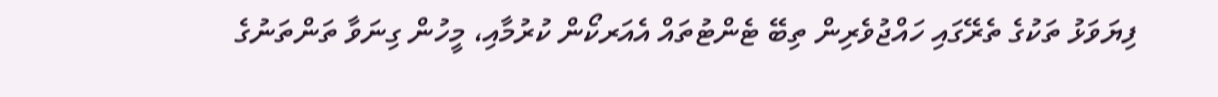ފިޔަވަޅު ތަކުގެ ތެރޭގައި ހައްޖުވެރިން ތިބޭ ޓެންޓުތައް އެއަރކޯން ކުރުމާއި، މީހުން ގިނަވާ ތަންތަނުގެ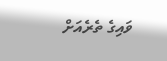ވައިގެ ތެރެއަށް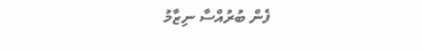ފެން ބުރުއްސާ ނިޒާމު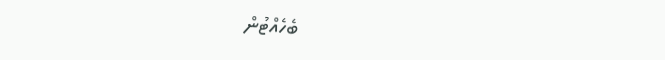ބެހެއްޓުން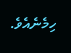ހިމެނެއެވެ.